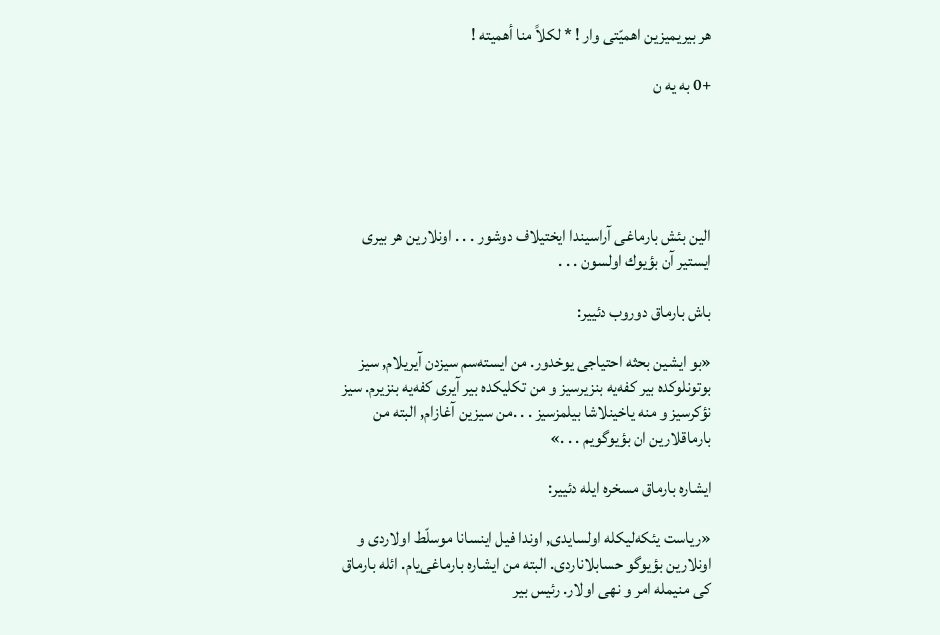هر بیریمیزین اهمیّتی وار ! * لكلاً منا أهمیته !

+0 به یه ن





الین بئش بارماغی آراسیندا ایختیلاف دوشور . . . اونلارین هر بیری ایستیر آن بؤیوك اولسون . . .

باش بارماق دوروب دئییر:

«بو ایشین بحثه احتیاجی یوخدور. من ایسته‌سم سیزدن آیریلام, سیز بوتونلوكده بیر كفه‌یه بنزیرسیز و من تكلیكده بیر آیری كفه‌یه بنزیرم. سیز نؤكرسیز و منه یاخینلاشا بیلمزسیز . . .من سیزین آغازام, البته من بارماقلارین ان بؤیوگویم . . .»

ایشاره بارماق مسخره‌ ایله دئییر:

«ریاست یئكه‌لیكله اولسایدی, اوندا فیل اینسانا موسلّط اولاردی و اونلارین بؤیوگو حسابلاناردی. البته من ایشاره بارماغی‌یام. ائله بارماق كی منیمله امر و نهی اولار. رئیس بیر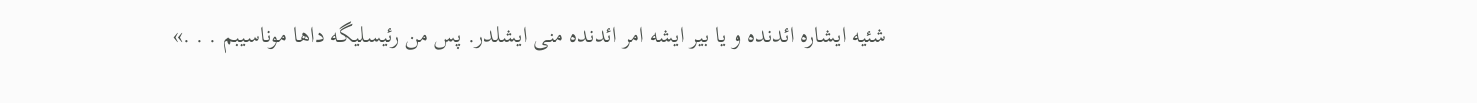شئیه ایشاره ائدنده و یا بیر ایشه امر ائدنده منی ایشلدر. پس من رئیسلیگه داها موناسیبم . . .»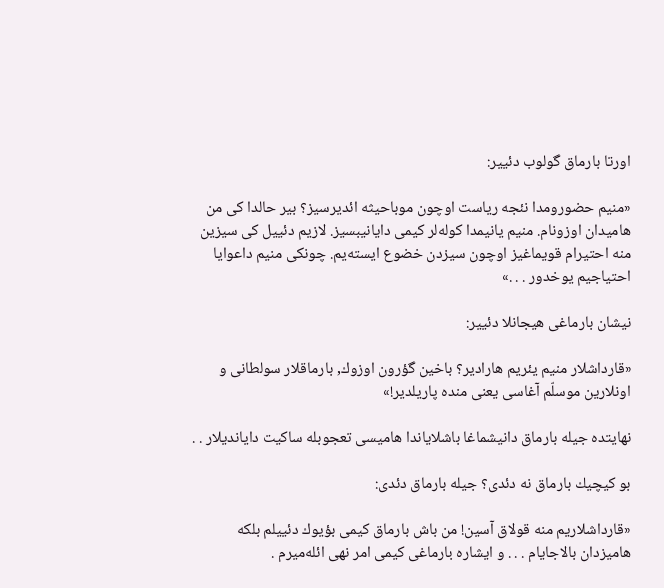اورتا بارماق گولوب دئییر:

«منیم حضورومدا نئجه ریاست اوچون موباحیثه ائدیرسیز؟ بیر حالدا كی من هامیدان اوزونام. منیم یانیمدا كوله‌لر كیمی دایانیبسیز. لازیم دئییل كی سیزین منه احتیرام قویماغیز اوچون سیزدن خضوع ایسته‌یم. چونكی منیم داعوایا احتیاجیم یوخدور . . .»

نیشان بارماغی هیجانلا دئییر:

«قارداشلار منیم یئریم هارادیر؟ باخین گؤرون اوزوك, بارماقلار سولطانی و اونلارین موسلّم آغاسی یعنی منده پاریلدیر!»

نهایتده جیله بارماق دانیشماغا باشلایاندا هامیسی تعجوبله ساكیت دایاندیلار . .

بو كیچیك بارماق نه دئدی؟ جیله بارماق دئدی:

«قارداشلاریم منه قولاق آسین! من باش بارماق كیمی بؤیوك دئییلم بلكه هامیزدان بالاجایام . . . و ایشاره بارماغی كیمی امر نهی ائله‌میرم .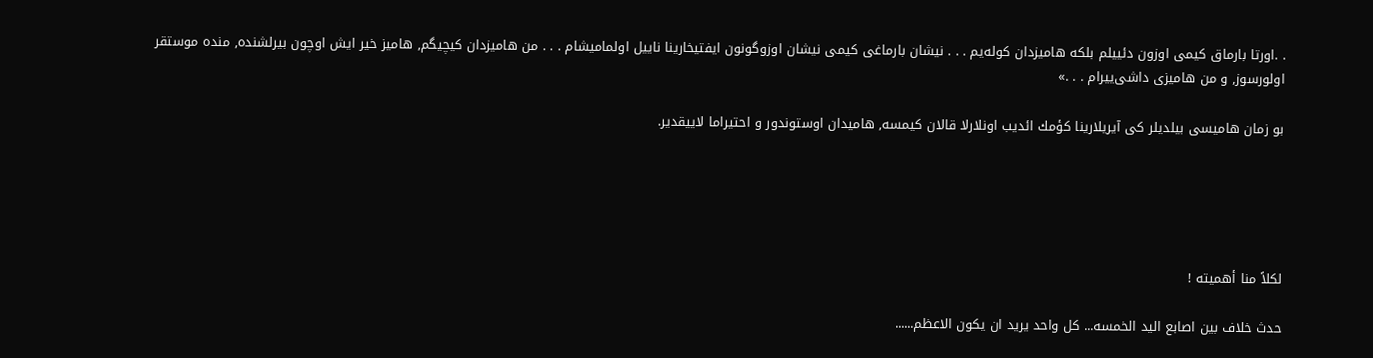. .اورتا بارماق كیمی اوزون دئییلم بلكه هامیزدان كوله‌یم . . . نیشان بارماغی كیمی نیشان اوزوگونون ایفتیخارینا ناییل اولمامیشام . . . من هامیزدان كیچیگم, هامیز خیر ایش اوچون بیرلشنده, منده موستقر اولورسوز, و من هامیزی داشی‌ییرام . . .»

بو زمان هامیسی بیلدیلر كی آیریلارینا كؤمك ائدیب اونلارلا قالان كیمسه, هامیدان اوستوندور و احتیراما لاییقدیر.





لكلاً منا أهمیته !

حدث خلاف بین اصابع الید الخمسه... كل واحد یرید ان یكون الاعظم......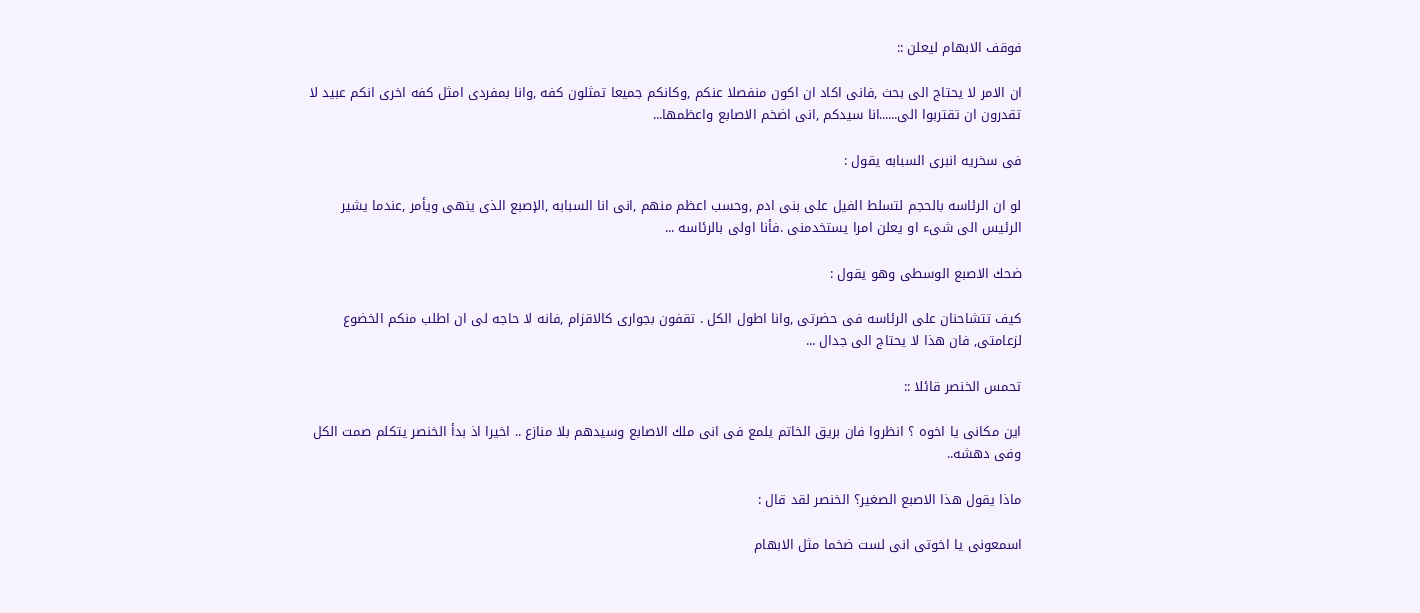فوقف الابهام لیعلن ::

ان الامر لا یحتاج الى بحث ,فانى اكاد ان اكون منفصلا عنكم ,وكانكم جمیعا تمثلون كفه ,وانا بمفردى امثل كفه اخرى انكم عبید لا تقدرون ان تقتربوا الى......انا سیدكم ,انى اضخم الاصابع واعظمها...

فى سخریه انبرى السبابه یقول :

لو ان الرئاسه بالحجم لتسلط الفیل على بنى ادم ,وحسب اعظم منهم ,انى انا السبابه ,الإصبع الذى ینهى ویأمر ,عندما یشیر الرئیس الى شىء او یعلن امرا یستخدمنى .فأنا اولى بالرئاسه ...

ضحك الاصبع الوسطى وهو یقول :

كیف تتشاحنان على الرئاسه فى حضرتى ,وانا اطول الكل . تقفون بجوارى كالاقزام ,فانه لا حاجه لى ان اطلب منكم الخضوع لزعامتى, فان هذا لا یحتاج الى جدال ...

تحمس الخنصر قائلا ::

این مكانى یا اخوه ؟ انظروا فان بریق الخاتم یلمع فى انى ملك الاصابع وسیدهم بلا منازع .. اخیرا اذ بدأ الخنصر یتكلم صمت الكل وفى دهشه..

ماذا یقول هذا الاصبع الصغیر؟ الخنصر لقد قال :

اسمعونى یا اخوتى انى لست ضخما مثل الابهام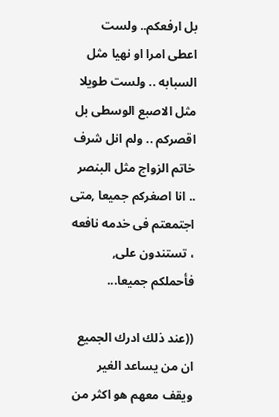بل ارفعكم.. ولست اعطى امرا او نهیا مثل السبابه .. ولست طویلا مثل الاصبع الوسطى بل اقصركم .. ولم انل شرف خاتم الزواج مثل البنصر .. انا اصغركم جمیعا ,متى اجتمعتم فى خدمه نافعه ، تستندون علی, فأحملكم جمیعا...

((عند ذلك ادرك الجمیع ان من یساعد الغیر ویقف معهم هو اكثر من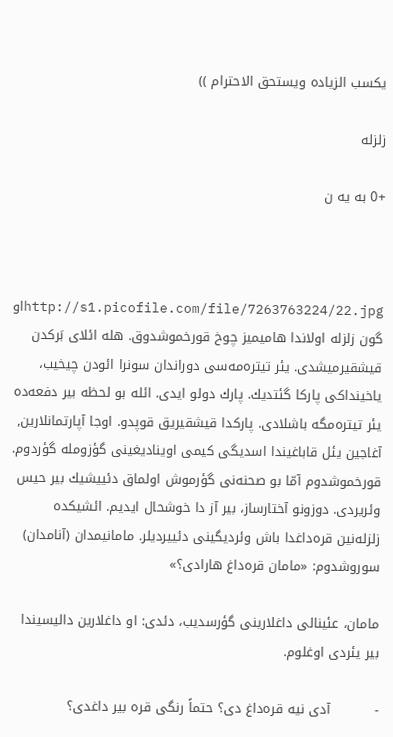یكسب الزیاده ویستحق الاحترام ))

زلزله

+0 به یه ن



http://s1.picofile.com/file/7263763224/22.jpgاو گون زلزله اولاندا هامیمیز چوخ قورخموشدوق. هله ائلای بَركدن قیشقیرمیشدی. یئر تیتره‌مه‌سی دوراندان سونرا ائودن چیخیب، یاخینداكی پاركا گئتدیك. پارك دولو ایدی. ائله بو لحظه بیر دفعه‌ده یئر تیتره‌مگه باشلادی. پاركدا قیشقیریق قوپدو. اوجا آپارتمانلارین, آغاجین یئل قاباغیندا اسدیگی كیمی اوینادیغینی گؤزومله گؤردوم. قورخموشدوم آمّا بو صحنه‌نی گؤرموش اولماق دئییشیك بیر حیس وئریردی. دوزونو آختارساز، بیر آز دا خوشحال ایدیم. ائشیكده زلزله‌نین قره‌داغدا باش وئردیگینی دئییردیلر. مامانیمدان (آنامدان) سوروشدوم: «مامان قره‌داغ هارادی؟»

مامان، عئینالی داغلارینی گؤرسدیب، دئدی: او داغلارین دالیسیندا بیر یئردی اوغلوم.

-          آدی نیه قره‌داغ دی؟ حتماً رنگی قره بیر داغدی؟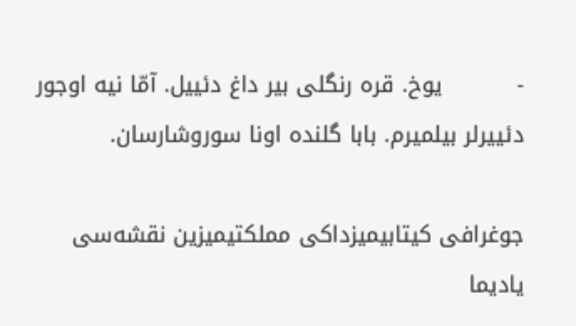-          یوخ. قره رنگلی بیر داغ دئییل. آمّا نیه اوجور دئییرلر بیلمیرم. بابا گلنده اونا سوروشارسان.

جوغرافی كیتابیمیزداكی مملكتیمیزین نقشه‌سی یادیما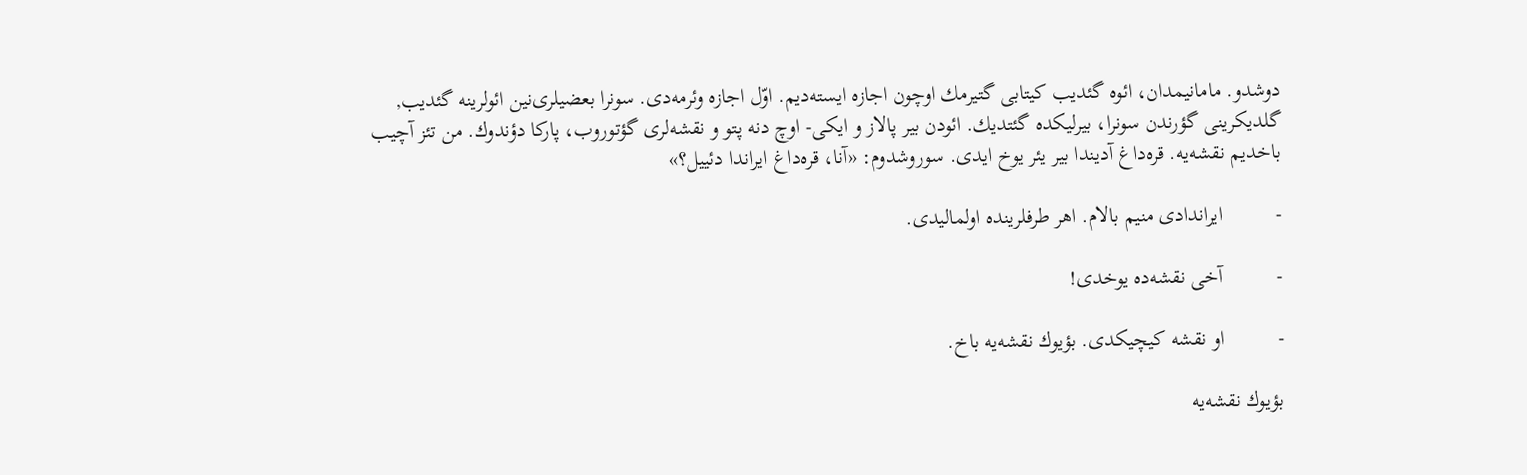دوشدو. مامانیمدان، ائوه گئدیب كیتابی گتیرمك اوچون اجازه ایسته‌دیم. اوّل اجازه وئرمه‌دی. سونرا بعضیلری‌نین ائولرینه گئدیب, گلدیكرینی گؤرندن سونرا، بیرلیكده گئتدیك. ائودن بیر پالاز و ایكی- اوچ دنه پتو و نقشه‌لری گؤتوروب، پاركا دؤندوك. من تئز آچیب باخدیم نقشه‌یه. قره‌داغ آدیندا بیر یئر یوخ ایدی. سوروشدوم: «آنا، قره‌داغ ایراندا دئییل؟»

-          ایراندادی منیم بالام. اهر طرفلرینده اولمالیدی.

-          آخی نقشه‌ده یوخدی!

-          او نقشه كیچیكدی. بؤیوك نقشه‌یه باخ.

بؤیوك نقشه‌یه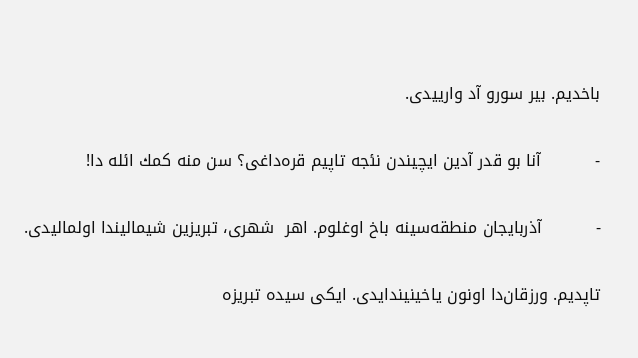باخدیم. بیر سورو آد وارییدی.

-          آنا بو قدر آدین ایچیندن نئجه تاپیم قره‌داغی؟ سن منه كمك ائله دا!

-          آذربایجان منطقه‌سینه باخ اوغلوم. اهر  شهری، تبریزین شیمالیندا اولمالیدی.

تاپدیم. ورزقان‌دا اونون یاخینیندایدی. ایكی سیده تبریزه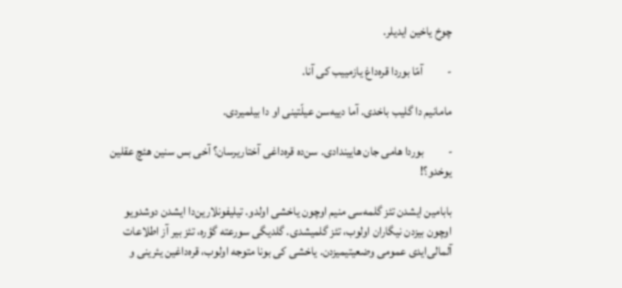چوخ یاخین ایدیلر.

-          آمّا بوردا قره‌داغ یازمییب كی آنا.

مامانیم دا گلیب باخدی. آما دییه‌سن عیلّتینی او دا بیلمیردی.

-          بوردا هامی جان هاییندادی. سن‌ده قره‌داغی آختاریرسان؟ آخی بس سنین هئچ عقلین یوخدو؟!

بابامین ایشدن تئز گلمه‌سی منیم اوچون یاخشی اولدو. تیلیفونلارین‌دا ایشدن دوشدویو اوچون بیزدن نیگاران اولوب، تئز گلمیشدی. گلدیگی سورعته گؤره، تئز بیر آز اطلاعات آلمالی‌ایدی عمومی وضعیتیمیزدن. یاخشی كی بونا متوجه اولوب، قره‌داغین یئرینی و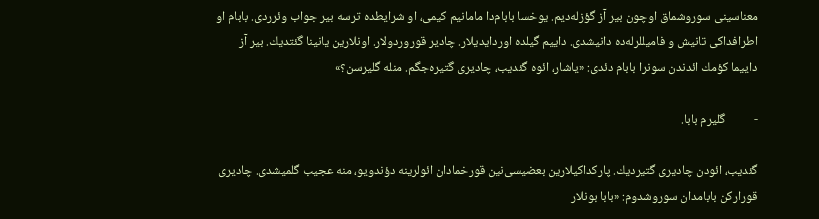معناسینی سوروشماق اوچون بیر آز گؤزله‌دیم. یوخسا بابام‌دا مامانیم كیمی، او شرایطده ترسه بیر جواب وئرردی. بابام او اطرافداكی تانیش و فامیللرله‌ده دانیشدی. داییم گیلده اوردایدیلار. چادیر قوروردولار. اونلارین یانینا گئتدیك. بیر آز داییما كؤمك ائدندن سونرا بابام دئدی: «یاشار، ائوه گئدیب، چادیری گتیره‌جگم. منله گلیرسن؟»

-          گلیرم بابا.

گئدیب، ائودن چادیری گتیردیك. پاركداكیلارین بعضیسی‌نین قورخمادان ائولرینه دؤندویو، منه عجیب گلمیشدی. چادیری قوراركن بابامدان سوروشدوم: «بابا بونلار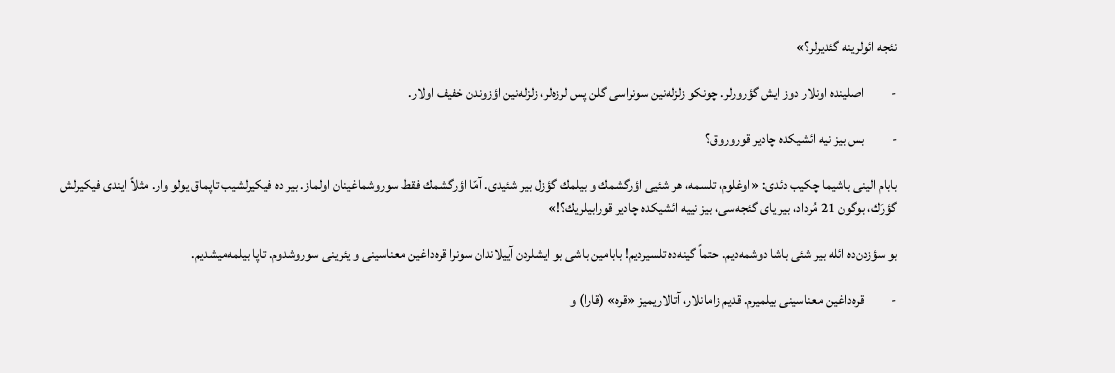نئجه ائولرینه گئدیرلر؟»

-          اصلینده اونلار دوز ایش گؤرورلر. چونكو زلزله‌نین سونراسی گلن پس لرزه‌لر، زلزله‌نین اؤزوندن خفیف اولار.

-          بس بیز نیه ائشیكده چادیر قوروروق؟

بابام الینی باشیما چكیب دئدی: «اوغلوم، تلسمه، هر شئیی اؤرگشمك و بیلمك گؤزل بیر شئیدی. آمّا اؤرگشمك فقط سوروشماغینان اولماز. بیر ده فیكیرلشیب تاپماق یولو وار. مثلاً ایندی فیكیرلش گؤرَك، بوگون 21 مُرداد، بیر یای گئجه‌سی، بیز نییه ائشیكده چادیر قورابیلریك؟!»

بو سؤزدن‌ده ائله بیر شئی باشا دوشمه‌دیم. حتماً گینه‌ده تلسیردیم! بابامین باشی بو ایشلردن آییلاندان سونرا قره‌داغین معناسینی و یئرینی سوروشدوم. تاپا بیلمه‌میشدیم.

-          قره‌داغین معناسینی بیلمیرم. قدیم زامانلار، آتالاریمیز «قره» (قارا) و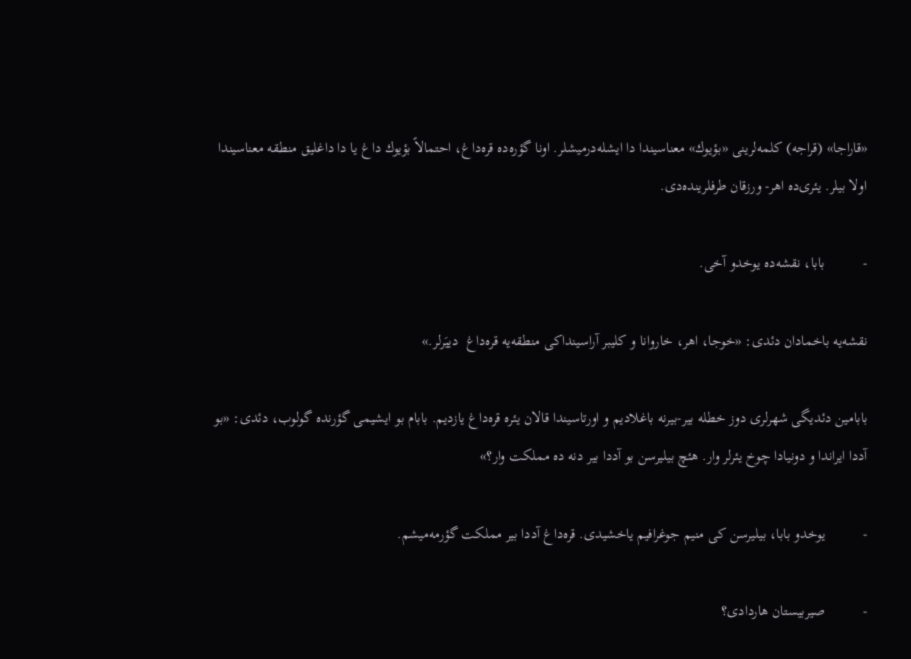«قاراجا» (قراجه) كلمه‌لرینی «بؤیوك» معناسیندا دا ایشله‌درمیشلر. اونا گؤره‌ده قر‌ه‌داغ، احتمالاً بؤیوك داغ یا دا داغلیق منطقه معناسیندا اولا بیلر. یئری‌ده اهر- ورزقان طرفلرینده‌دی.

-          بابا، نقشه‌ده یوخدو آخی.

نقشه‌یه باخمادان دئدی: «خوجا، اهر، خاروانا و كلیبر آراسینداكی منطقه‌یه قره‌داغ  دییَرلر.»

بابامین دئدیگی شهرلری دوز خطله بیر-بیرنه باغلادیم و اورتاسیندا قالان یئره قره‌داغ یازدیم. بابام بو ایشیمی گؤرنده گولوب، دئدی: «بو آددا ایراندا و دونیادا چوخ یئرلر وار. هئچ بیلیرسن بو آددا بیر دنه ده مملكت وار؟»

-          یوخدو بابا، بیلیرسن كی منیم جوغرافیم یاخشیدی. قره‌داغ آددا بیر مملكت گؤرمه‌میشم.

-          صیربیستان هاردادی؟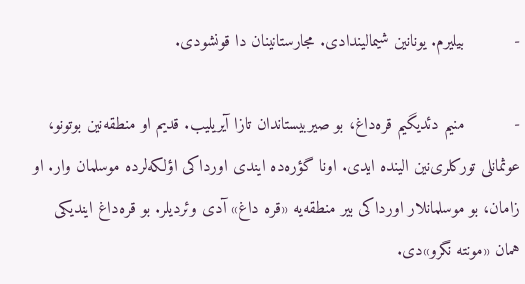-          بیلیرم. یونانین شیمالیندادی. مجارستانینان دا قونشودی.

-          منیم دئدیگیم قره‌داغ، بو صیربیستاندان تازا آیریلیب. قدیم او منطقه‌نین بوتونو، عوثمانلی توركلری‌نین الینده ایدی. اونا گؤره‌ده ایندی اورداكی اؤلكه‌لرده موسلمان وار. او زامان، بو موسلمانلار اورداكی بیر منطقه‌یه «قره داغ» آدی وئردیلر. بو قره‌داغ ایندیكی همان «مونته نگرو»دی.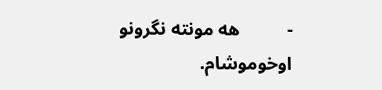-          هه مونته نگرونو اوخوموشام.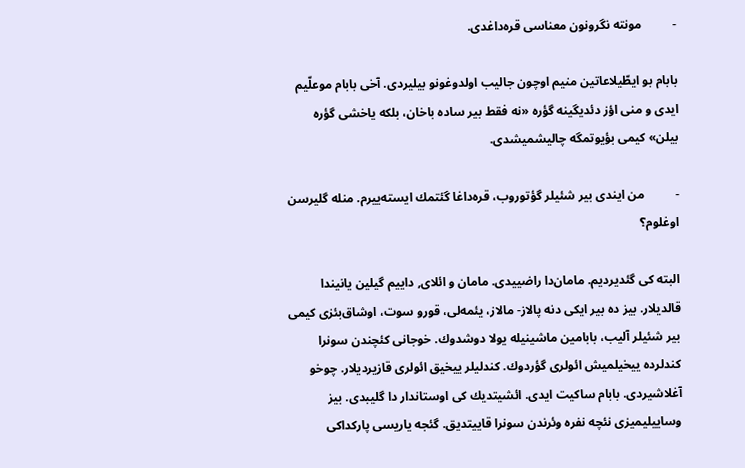-          مونته نگرونون معناسی قره‌داغدی.

بابام بو ایطّیلاعاتین منیم اوچون جالیب اولدوغونو بیلیردی. آخی بابام موعلّیم ایدی و منی اؤز دئدیگینه گؤره «نه فقط بیر ساده باخان، بلكه یاخشی گؤره بیلن» كیمی بؤیوتمگه چالیشمیشدی.

-          من ایندی بیر شئیلر گؤتوروب، قره‌داغا گئتمك ایسته‌ییرم. منله گلیرسن اوغلوم؟

البته كی گئدیردیم. مامان‌دا راضییدی. مامان و ائلای, داییم گیلین یانیندا قالدیلار. بیز ده بیر ایكی دنه پالاز- مالاز، یئمه‌لی، قورو سوت، اوشاق‌بئزی كیمی بیر شئیلر آلیب، بابامین ماشینیله یولا دوشدوك. خوجانی كئچندن سونرا كندلرده ییخیلمیش ائولری گؤردوك. كندلیلر ییخیق ائولری قازیردیلار. چوخو آغلاشیردی. بابام ساكیت ایدی. ائشیتدیك كی اوستاندار دا گلیبدی. بیز وساییلیمیزی نئچه نفره وئرندن سونرا قاییتدیق. گئجه یاریسی پاركداكی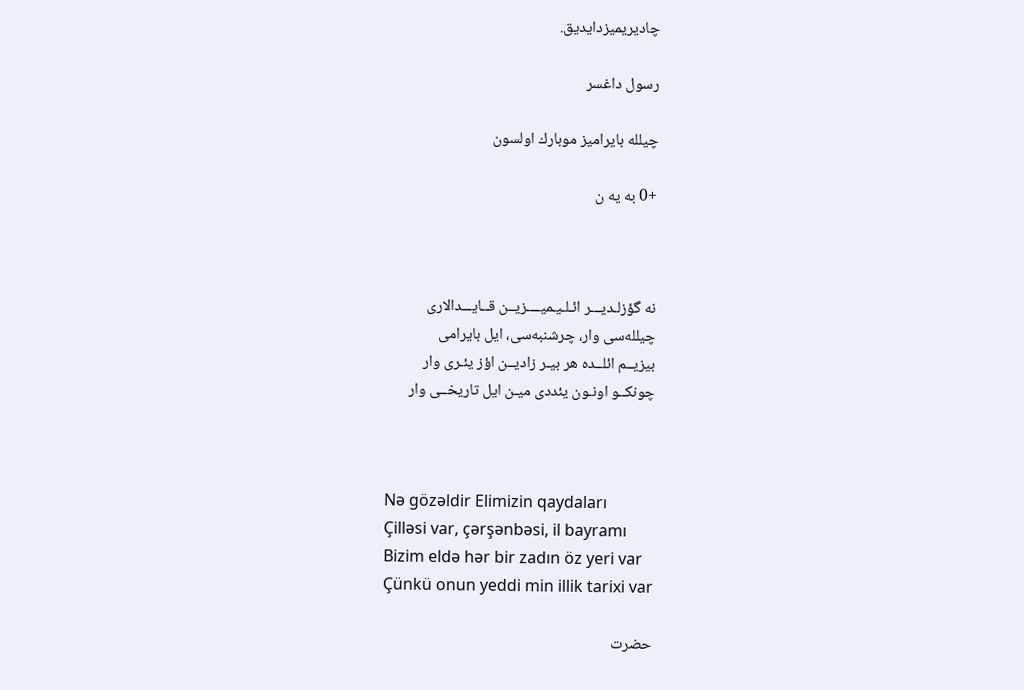چادیریمیزدایدیق.

رسول داغسر

چیلله بایرامیز موبارك اولسون

+0 به یه ن



نه گؤزلـدیـــر ائـلـیـمیــــزیــن قــایـــدالاری
چیلله‌سی وار، چرشنبه‌سی، ایل بایرامی
بیزیــم ائلــده هر بیـر زادیــن اؤز یئـری وار
چونكــو اونـون یئددی میـن ایل تاریخــی وار



Nə gözəldir Elimizin qaydaları
Çilləsi var, çərşənbəsi, il bayramı
Bizim eldə hər bir zadın öz yeri var
Çünkü onun yeddi min illik tarixi var

حضرت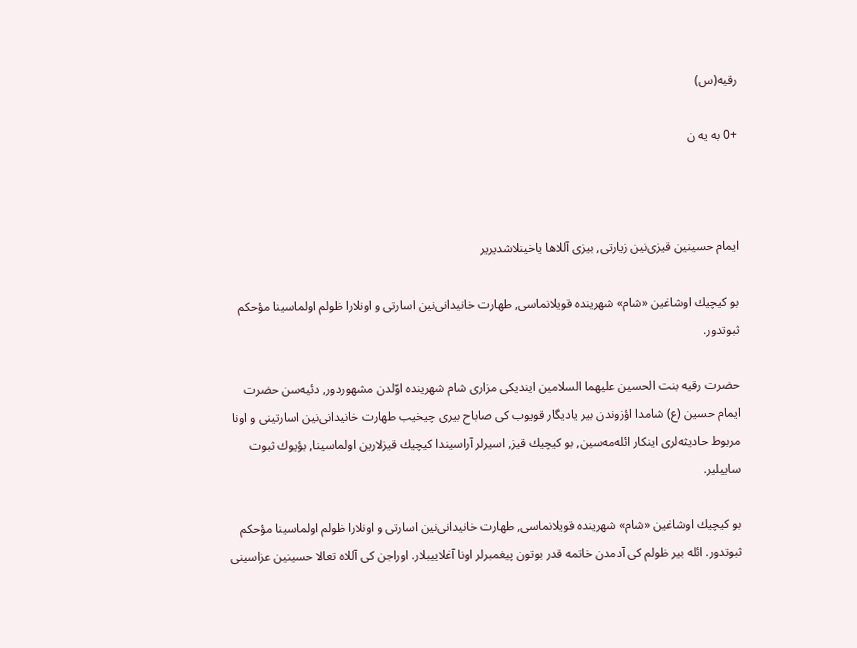رقیه(س)

+0 به یه ن



ایمام حسینین قیزی‌نین زیارتی, بیزی آللاها یاخینلاشدیریر

بو كیچیك اوشاغین «شام» شهرینده قویلانماسی, طهارت خانیدانی‌نین اسارتی و اونلارا ظولم اولماسینا مؤحكم ثبوتدور.

حضرت رقیه بنت الحسین علیهما السلامین ایندیكی مزاری شام شهرینده اوّلدن مشهوردور, دئیه‌سن حضرت ایمام حسین (ع) شامدا اؤزوندن بیر یادیگار قویوب كی صاباح بیری چیخیب طهارت خانیدانی‌نین اسارتینی و اونا مربوط حادیثه‌لری اینكار ائله‌‌مه‌سین, بو كیچیك قیز, اسیرلر آراسیندا كیچیك قیزلارین اولماسینا, بؤیوك ثبوت ساییلیر.

بو كیچیك اوشاغین «شام» شهرینده قویلانماسی, طهارت خانیدانی‌نین اسارتی و اونلارا ظولم اولماسینا مؤحكم ثبوتدور. ائله بیر ظولم كی آدمدن خاتمه قدر بوتون پیغمبرلر اونا آغلاییبلار. اوراجن كی آللاه تعالا حسینین عزاسینی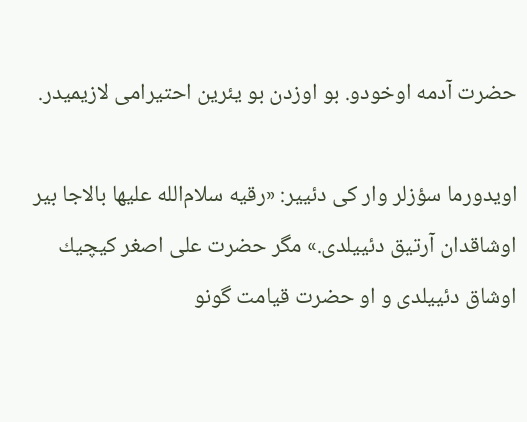حضرت آدمه اوخودو. بو اوزدن بو یئرین احتیرامی لازیمیدر.

اویدورما سؤزلر وار كی دئییر: «رقیه سلام‌الله علیها بالاجا بیر اوشاقدان آرتیق دئییلدی.» مگر حضرت علی اصغر كیچیك اوشاق دئییلدی و او حضرت قیامت گونو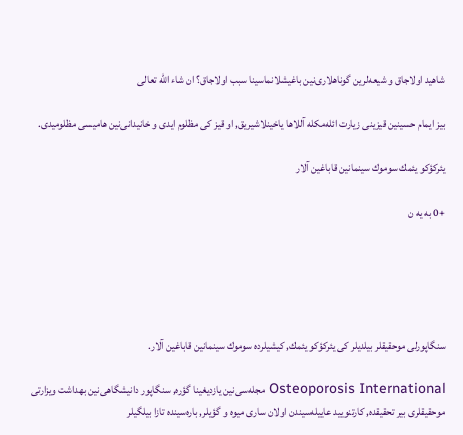شاهید اولاجاق و شیعه‌لرین گوناهلاری‌نین باغیشلانماسینا سبب اولاجاق؟ ان شاء الله تعالى

بیز ایمام حسینین قیزینی زیارت ائله‌مكله آللاها یاخینلاشیریق, او قیز كی مظلوم ایدی و خانیدانی‌نین هامیسی مظلومیدی.

یئركؤكو یئمك سوموك سینما‌نین قاباغین آلار

+0 به یه ن





سنگاپورلی موحقیقلر بیلدیلر كی یئركؤكو یئمك, كیشیلرده سوموك سینما‌نین قاباغین آلار.

Osteoporosis International مجله‌سی‌نین یازدیغینا گؤره, سنگاپور دانیشگاهی‌نین بهداشت ویزارتی موحقیقلری بیر تحقیقده, كارتنویید عاییله‌سیندن اولان ساری میوه و گؤیلر, باره‌سینده تازا بیلگیلر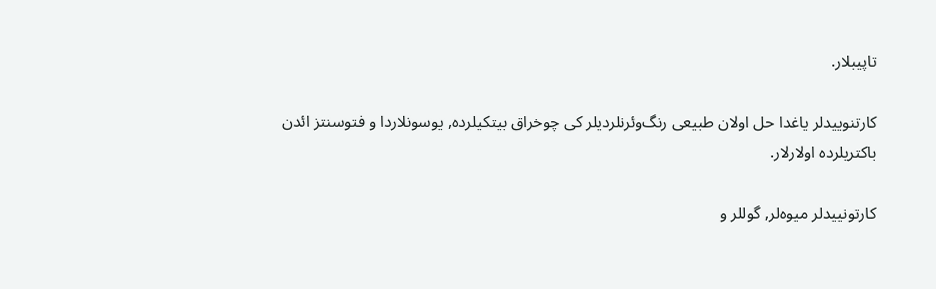تاپیبلار.

كارتنوییدلر یاغدا حل اولان طبیعی رنگ‌وئرنلردیلر كی چوخراق بیتكیلرده, یوسونلاردا و فتوسنتز ائدن باكتریلرده اولارلار.

كارتونییدلر میوه‌لر, گوللر و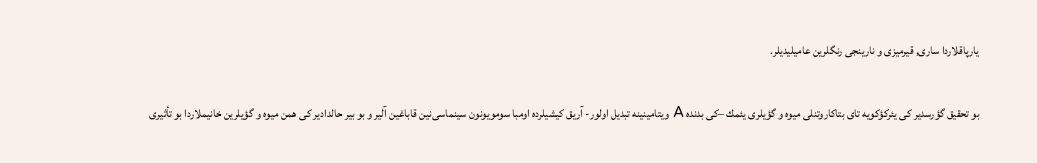یارپاقلاردا ساری, قیرمیزی و نارینجی رنگلرین عامیلیدیلر.

بو تحقیق گؤرسدیر كی یئركؤكویه تای بتاكاروتنلی میوه و گؤیلری یئمك –كی بدنده A ویتامینینه تبدیل اولور- آریق كیشیلرده اومبا سومویونون سینماسی‌نین قاباغین آلیر و بو بیر حالدادیر كی همن میوه و گؤیلرین خانیملاردا بو تأثیری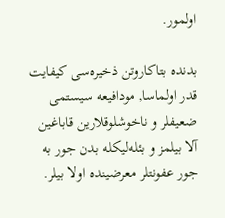اولمور.

بدنده بتاكاروتن ذخیره‌سی كیفایت قدر اولماسا, مودافیعه سیستمی ضعیفلر و ناخوشلوقلارین قاباغین آلا بیلمز و بئله‌لیكله بدن جور به جور عفونتلر معرضینده اولا بیلر.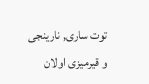توت ساری, نارینجی و قیرمیزی اولان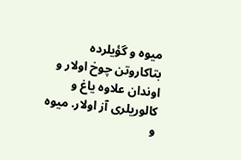میوه و گؤیلرده بتاكاروتن چوخ اولار و اوندان علاوه یاغ و كالوریلری آز اولار. میوه و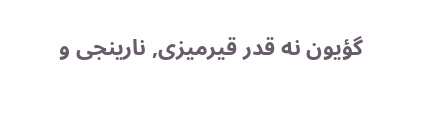گؤیون نه قدر قیرمیزی, نارینجی و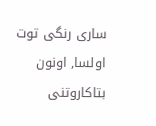ساری رنگی توت اولسا, اونون بتاكاروتنی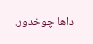داها چوخدور.